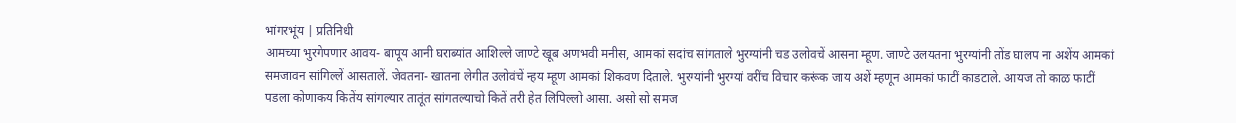भांगरभूंय | प्रतिनिधी
आमच्या भुरगेपणार आवय- बापूय आनी घराब्यांत आशिल्ले जाण्टे खूब अणभवी मनीस, आमकां सदांच सांगताले भुरग्यांनी चड उलोवचें आसना म्हूण. जाण्टे उलयतना भुरग्यांनी तोंड घालप ना अशेंय आमकां समजावन सांगिल्लें आसतालें. जेवतना- खातना लेगीत उलोवंचें न्हय म्हूण आमकां शिकवण दिताले. भुरग्यांनी भुरग्यां वरींच विचार करूंक जाय अशें म्हणून आमकां फाटीं काडटाले. आयज तो काळ फाटीं पडला कोणाकय कितेंय सांगल्यार तातूंत सांगतल्याचो कितें तरी हेत लिपिल्लो आसा. असो सो समज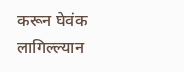करून घेवंक लागिल्ल्यान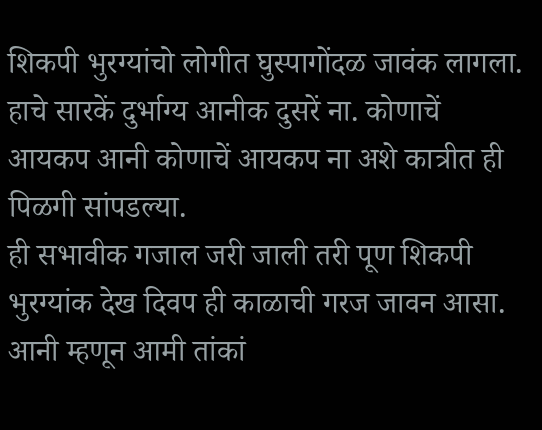शिकपी भुरग्यांचो लोगीत घुस्पागोंदळ जावंक लागला. हाचे सारकें दुर्भाग्य आनीक दुसरें ना. कोणाचें आयकप आनी कोणाचें आयकप ना अशे कात्रीत ही पिळगी सांपडल्या.
ही सभावीक गजाल जरी जाली तरी पूण शिकपी भुरग्यांक देख दिवप ही काळाची गरज जावन आसा. आनी म्हणून आमी तांकां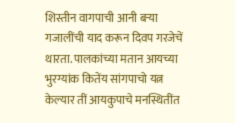शिस्तीन वागपाची आनी बऱ्या गजालींची याद करून दिवप गरजेचें थारता. पालकांच्या मतान आयच्या भुरग्यांक कितेंय सांगपाचो यत्न केल्यार तीं आयकुपाचे मनस्थितींत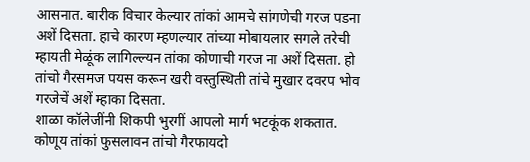आसनात. बारीक विचार केल्यार तांकां आमचे सांगणेची गरज पडना अशें दिसता. हाचे कारण म्हणल्यार तांच्या मोबायलार सगले तरेची म्हायती मेळूंक लागिल्ल्यन तांका कोणाची गरज ना अशें दिसता. हो तांचो गैरसमज पयस करून खरी वस्तुस्थिती तांचे मुखार दवरप भोव गरजेचें अशें म्हाका दिसता.
शाळा कॉलेजींनी शिकपी भुरगीं आपलो मार्ग भटकूंक शकतात. कोणूय तांकां फुसलावन तांचो गैरफायदो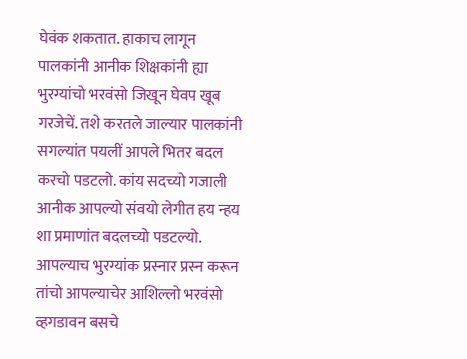घेवंक शकतात. हाकाच लागून पालकांनी आनीक शिक्षकांनी ह्या भुरग्यांचो भरवंसो जिखून घेवप खूब गरजेचें. तशे करतले जाल्यार पालकांनी सगल्यांत पयलीं आपले भितर बदल करचो पडटलो. कांय सदच्यो गजाली आनीक आपल्यो संवयो लेगीत हय न्हय शा प्रमाणांत बदलच्यो पडटल्यो. आपल्याच भुरग्यांक प्रस्नार प्रस्न करून तांचो आपल्याचेर आशिल्लो भरवंसो व्हगडावन बसचे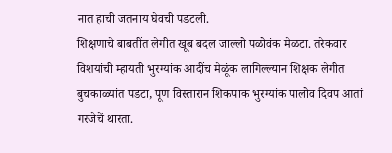नात हाची जतनाय घेवची पडटली.
शिक्षणाचे बाबतींत लेगीत खूब बदल जाल्लो पळोवंक मेळटा. तरेकवार विशयांची म्हायती भुरग्यांक आदींच मेळूंक लागिल्ल्यान शिक्षक लेगीत बुचकाळ्यांत पडटा, पूण विस्तारान शिकपाक भुरग्यांक पालोव दिवप आतां गरजेचें थारता.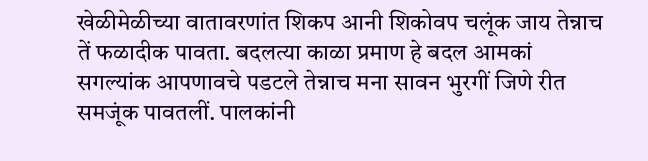खेळीमेळीच्या वातावरणांत शिकप आनी शिकोवप चलूंक जाय तेन्नाच तें फळादीक पावता. बदलत्या काळा प्रमाण हे बदल आमकां सगल्यांक आपणावचे पडटले तेन्नाच मना सावन भुरगीं जिणे रीत समजूंक पावतलीं. पालकांनी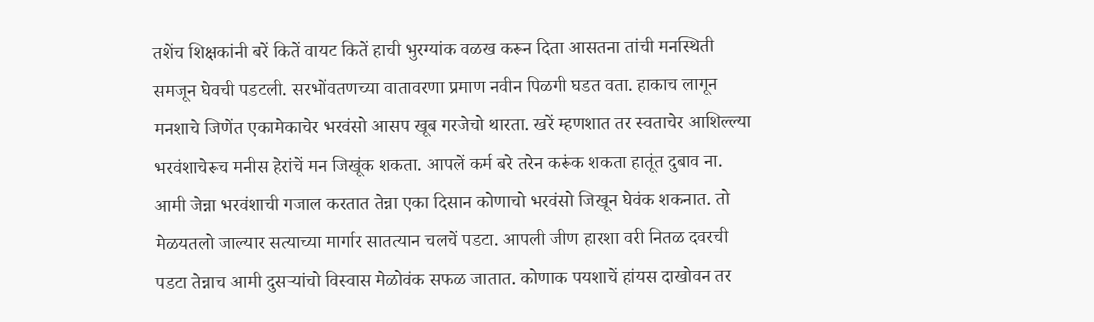तशेंच शिक्षकांनी बरें कितें वायट कितें हाची भुरग्यांक वळख करून दिता आसतना तांची मनस्थिती समजून घेवची पडटली. सरभोंवतणच्या वातावरणा प्रमाण नवीन पिळगी घडत वता. हाकाच लागून मनशाचे जिणेंत एकामेकाचेर भरवंसो आसप खूब गरजेचो थारता. खरें म्हणशात तर स्वताचेर आशिल्ल्या भरवंशाचेरूच मनीस हेरांचें मन जिखूंक शकता. आपलें कर्म बरे तरेन करूंक शकता हातूंत दुबाव ना.
आमी जेन्ना भरवंशाची गजाल करतात तेन्ना एका दिसान कोणाचो भरवंसो जिखून घेवंक शकनात. तो मेळयतलो जाल्यार सत्याच्या मार्गार सातत्यान चलचें पडटा. आपली जीण हारशा वरी नितळ दवरची पडटा तेन्नाच आमी दुसऱ्यांचो विस्वास मेळोवंक सफळ जातात. कोणाक पयशाचें हांयस दाखोवन तर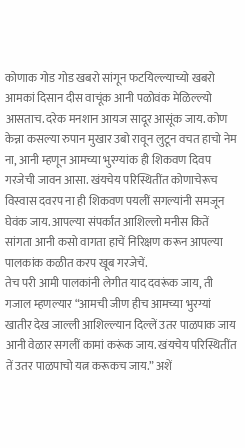कोणाक गोड गोड खबरो सांगून फटयिल्ल्याच्यो खबरो आमकां दिसान दीस वाचूंक आनी पळोवंक मेळिल्ल्यो आसताच. दरेक मनशान आयज सादूर आसूंक जाय. कोण केन्ना कसल्या रुपान मुखार उबो रावून लुटून वचत हाचो नेम ना, आनी म्हणून आमच्या भुरग्यांक ही शिकवण दिवप गरजेची जावन आसा. खंयचेय परिस्थितींत कोणाचेरूच विस्वास दवरप ना ही शिकवण पयलीं सगल्यांनी समजून घेवंक जाय. आपल्या संपर्कांत आशिल्लो मनीस कितें सांगता आनी कसो वागता हाचें निरिक्षण करून आपल्या पालकांक कळीत करप खूब गरजेचें.
तेच परी आमी पालकांनी लेगीत याद दवरूंक जाय, ती गजाल म्हणल्यार “आमची जीण हीच आमच्या भुरग्यां खातीर देख जाल्ली आशिल्ल्यान दिल्लें उतर पाळपाक जाय आनी वेळार सगलीं कामां करूंक जाय. खंयचेय परिस्थितींत तें उतर पाळपाचो यत्न करूकच जाय.” अशें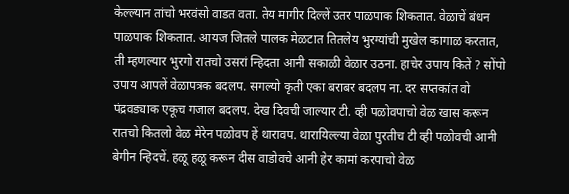केल्ल्यान तांचो भरवंसो वाडत वता. तेय मागीर दिल्लें उतर पाळपाक शिकतात. वेळाचें बंधन पाळपाक शिकतात. आयज जितले पालक मेळटात तितलेय भुरग्यांची मुखेल कागाळ करतात, ती म्हणल्यार भुरगो रातचो उसरां न्हिदता आनी सकाळी वेळार उठना. हाचेर उपाय कितें ? सोंपो उपाय आपलें वेळापत्रक बदलप. सगल्यो कृती एका बराबर बदलप ना. दर सप्तकांत वो पंद्रवड्याक एकूच गजाल बदलप. देख दिवची जाल्यार टी. व्ही पळोवपाचो वेळ खास करून रातचो कितलो वेळ मेरेन पळोवप हें थारावप. थारायिल्ल्या वेळा पुरतीच टी व्ही पळोवची आनी बेगीन न्हिदचें. हळू हळू करून दीस वाडोवचे आनी हेर कामां करपाचो वेळ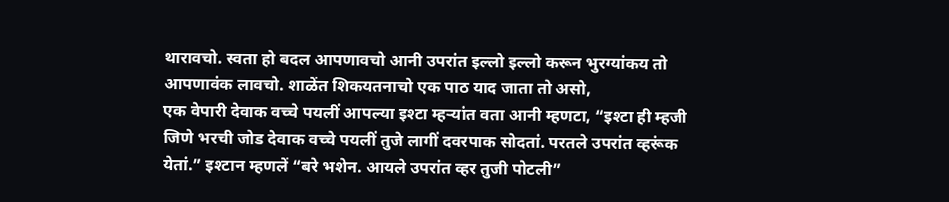थारावचो. स्वता हो बदल आपणावचो आनी उपरांत इल्लो इल्लो करून भुरग्यांकय तो आपणावंक लावचो. शाळेंत शिकयतनाचो एक पाठ याद जाता तो असो,
एक वेपारी देवाक वच्चे पयलीं आपल्या इश्टा म्हऱ्यांत वता आनी म्हणटा, “इश्टा ही म्हजी जिणे भरची जोड देवाक वच्चे पयलीं तुजे लागीं दवरपाक सोदतां. परतले उपरांत व्हरूंक येतां.” इश्टान म्हणलें “बरे भशेन. आयले उपरांत व्हर तुजी पोटली”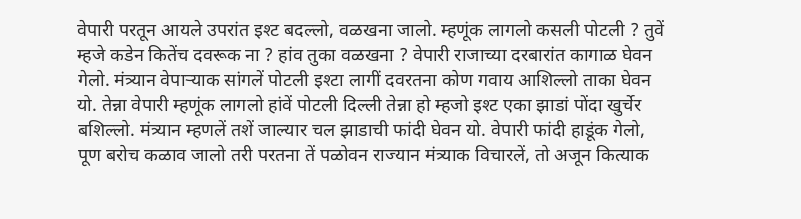वेपारी परतून आयले उपरांत इश्ट बदल्लो, वळखना जालो. म्हणूंक लागलो कसली पोटली ? तुवें म्हजे कडेन कितेंच दवरूक ना ? हांव तुका वळखना ? वेपारी राजाच्या दरबारांत कागाळ घेवन गेलो. मंत्र्यान वेपाऱ्याक सांगलें पोटली इश्टा लागीं दवरतना कोण गवाय आशिल्लो ताका घेवन यो. तेन्ना वेपारी म्हणूंक लागलो हांवें पोटली दिल्ली तेन्ना हो म्हजो इश्ट एका झाडां पोंदा खुर्चेर बशिल्लो. मंत्र्यान म्हणलें तशें जाल्यार चल झाडाची फांदी घेवन यो. वेपारी फांदी हाडूंक गेलो, पूण बरोच कळाव जालो तरी परतना तें पळोवन राज्यान मंत्र्याक विचारलें, तो अजून कित्याक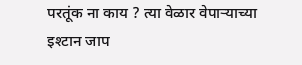परतूंक ना काय ? त्या वेळार वेपाऱ्याच्या इश्टान जाप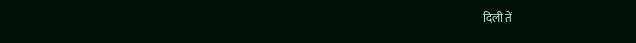दिली तें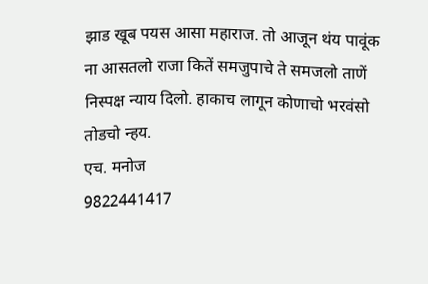झाड खूब पयस आसा महाराज. तो आजून थंय पावूंक ना आसतलो राजा कितें समजुपाचे ते समजलो ताणें निस्पक्ष न्याय दिलो. हाकाच लागून कोणाचो भरवंसो तोडचो न्हय.
एच. मनोज
9822441417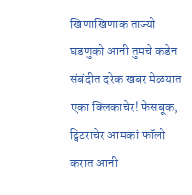खिणाखिणाक ताज्यो घडणुको आनी तुमचे कडेन संबंदीत दरेक खबर मेळयात एका क्लिकाचेर! फेसबूक, ट्विटराचेर आमकां फॉलो करात आनी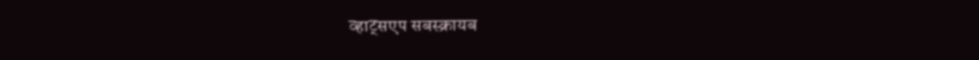व्हाट्सएप सबस्क्रायब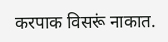करपाक विसरूं नाकात.